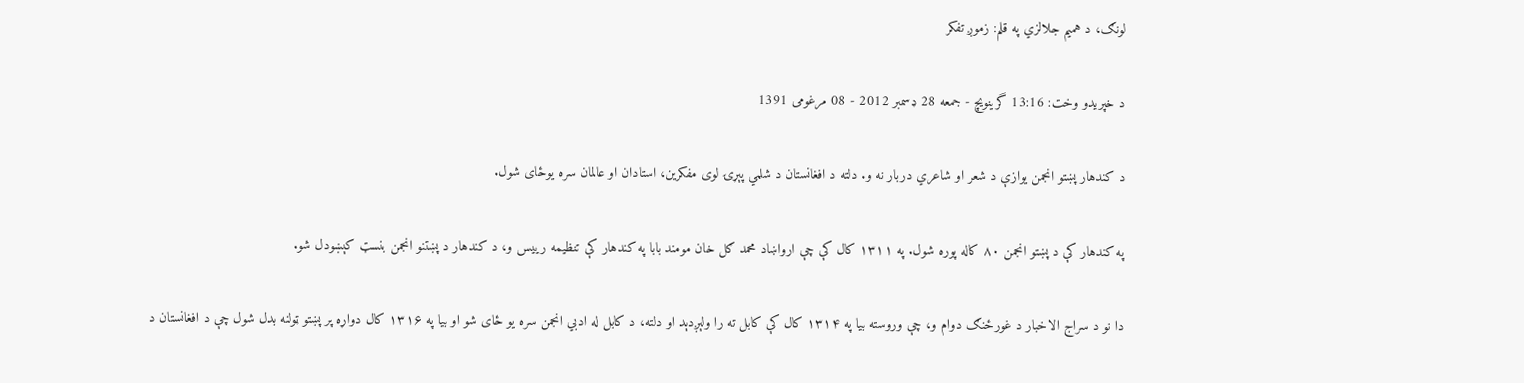لونګ، د هميم جلالزي په قلم: زموږ تفکر

د خپريدو وخت: 13:16 گرینویچ - جمعه 28 ډسمبر 2012 - 08 مرغومی 1391

د کندهار پښتو انجمن يوازې د شعر او شاعري دربار نه و. دلته د افغانستان د شلمي پېړۍ لوی مفکرين، استادان او عالمان سره يوځای شول.

په کندهار کې د پښتو انجمن ۸۰ کاله پوره شول. په ۱۳۱۱ کال کې چې ارواښاد محمد ګل خان مومند بابا په کندهار کې تنظيمه رييس و، د کندهار د پښتنو انجمن بنسټ کېښودل شو.

دا نو د سراج الاخبار د غورځنګ دوام و، چې وروسته بيا په ۱۳۱۴ کال کې کابل ته را ولېږدېد او دلته، د کابل له ادبي انجمن سره يو ځای شو او بيا په ۱۳۱۶ کال دواړه پر پښتو ټولنه بدل شول چې د افغانستان د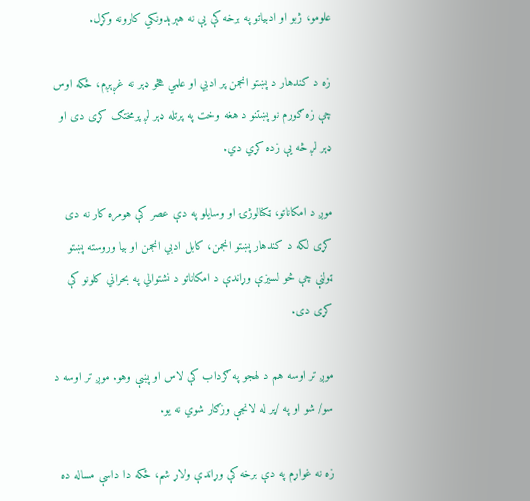علومو، ژبو او ادبياتو په برخه کې يې نه هېرېدونکي کارونه وکړل.

زه د کندهار د پښتو انجمن پر ادبي او علمي هڅو ډېر نه غږېږم، ځکه اوس چې زه ګورم نو پښتنو د هغه وخت په پرتله ډېر لږ پرمختګ کړی دی او ډېر لږ څه يې زده کړي دي.

موږ د امکاناتو، ټکنالوژۍ او وسايلو په دې عصر کې هومره کار نه دی کړی لکه د کندهار پښتو انجمن، کابل ادبي انجمن او بيا وروسته پښتو ټولنې چې څو لسیزې وړاندې د امکاناتو د نشتوالي په بحراني کلونو کې کړی دی.

موږ تر اوسه هم د لهجو په ګرداب کې لاس او پښې وهو. موږ تر اوسه د سو/ شو او په /پر له لانجې وزګار شوي نه يو.

زه نه غواړم په دې برخه کې وړاندې ولاړ شم، ځکه دا داسې مساله ده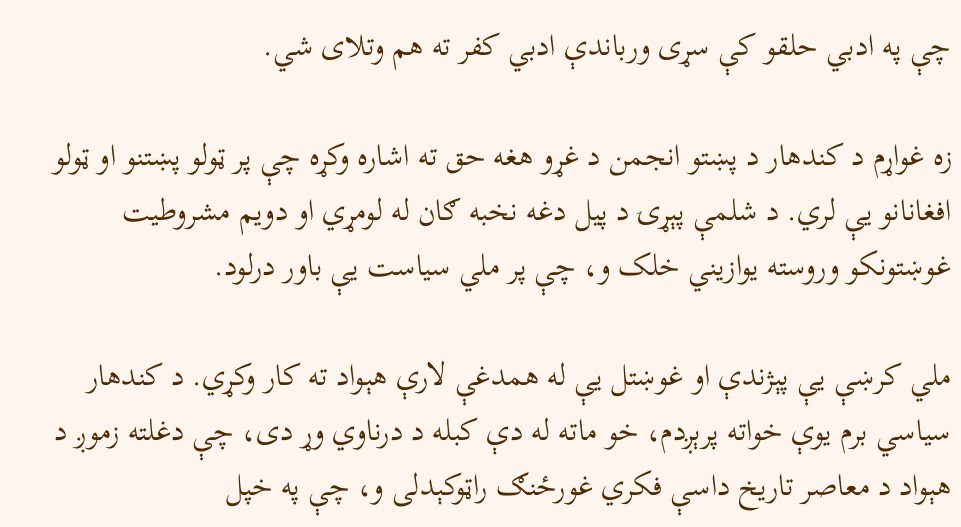چې په ادبي حلقو کې سړی ورباندې ادبي کفر ته هم وتلای شي.

زه غواړم د کندهار د پښتو انجمن د غړو هغه حق ته اشاره وکړه چې پر ټولو پښتنو او ټولو افغانانو يې لري. د شلمې پېړۍ د پيل دغه نخبه ګان له لومړي او دويم مشروطيت غوښتونکو وروسته يوازيني خلک و، چې پر ملي سياست يې باور درلود.

ملي کرښې يې پېژندې او غوښتل يې له همدغې لارې هېواد ته کار وکړي. د کندهار سياسي برم يوې خواته پرېږدم، خو ماته له دې کبله د درناوي وړ دی، چې دغلته زموږ د هېواد د معاصر تاريخ داسې فکري غورځنګ راټوکېدلی و، چې په خپل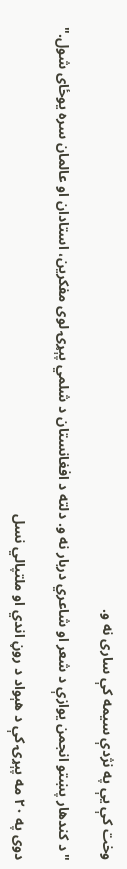وخت کې يې په نژدې سيمه کې ساری نه و.

"د کندهار پښتو انجمن يوازې د شعر او شاعري دربار نه و. دلته د افغانستان د شلمي پېړۍ لوی مفکرين، استادان او عالمان سره يوځای شول."

دوی په ۲۰ مه پېړۍ کې د هېواد د روڼ اندي او ملتپالي نسل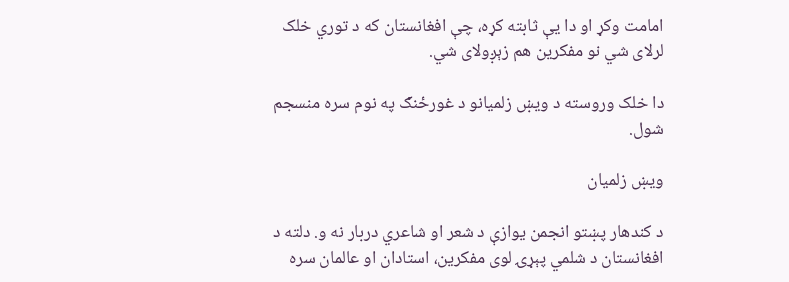امامت وکړ او دا يې ثابته کړه، چې افغانستان که د توري خلک لرلای شي نو مفکرين هم زېږولای شي.

دا خلک وروسته د ويښ زلميانو د غورځنګ په نوم سره منسجم شول.

ويښ زلميان

د کندهار پښتو انجمن يوازې د شعر او شاعري دربار نه و. دلته د افغانستان د شلمي پېړۍ لوی مفکرين، استادان او عالمان سره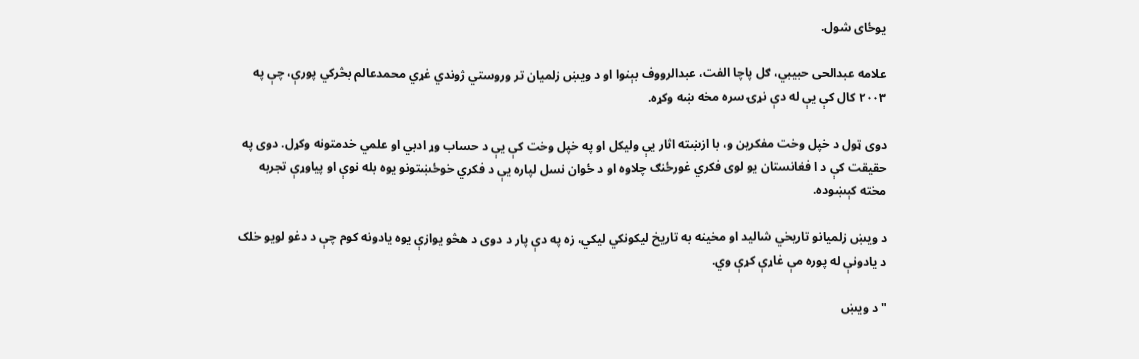يوځای شول.

علامه عبدالحی حبيبي، ګل پاچا الفت، عبدالرووف بېنوا او د ويښ زلميان تر وروستي ژوندي غړي محمدعالم بڅرکي پورې، چې په ۲۰۰۳ کال کې يې له دې نړۍ سره مخه ښه وکړه.

دوی ټول د خپل وخت مفکرين و، با ازښته اثار يې وليکل او په خپل وخت کې يې د حساب وړ ادبي او علمي خدمتونه وکړل. دوی په حقيقت کې د ا فغانستان يو لوی فکري غورځنګ چلاوه او د ځوان نسل لپاره يې د فکري خوځښتونو يوه بله نوې او پياوړې تجربه مخته کېښوده.

د ويښ زلميانو تاريخي شاليد او مخينه به تاریخ ليکونکي ليکي، زه په دې پار د دوی د هڅو يوازې يوه يادونه کوم چې د دغو لويو خلک د يادونې له پوره مې غاړې کړې وي.

"د ويښ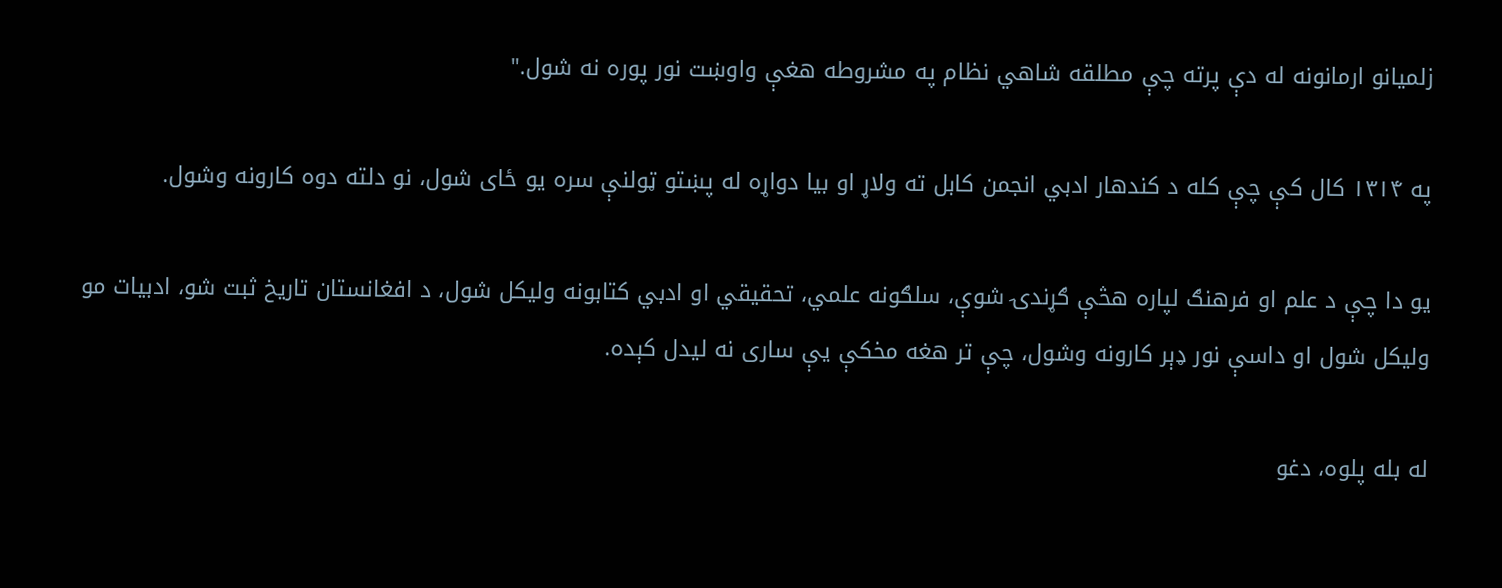زلمیانو ارمانونه له دې پرته چې مطلقه شاهي نظام په مشروطه هغې واوښت نور پوره نه شول."

په ۱۳۱۴ کال کې چې کله د کندهار ادبي انجمن کابل ته ولاړ او بیا دواړه له پښتو ټولنې سره يو ځای شول، نو دلته دوه کارونه وشول.

يو دا چې د علم او فرهنګ لپاره هڅې ګړندۍ شوې، سلګونه علمي، تحقيقي او ادبي کتابونه ولیکل شول، د افغانستان تاريخ ثبت شو، ادبيات مو وليکل شول او داسې نور ډېر کارونه وشول، چې تر هغه مخکې يې ساری نه ليدل کېده.

له بله پلوه، دغو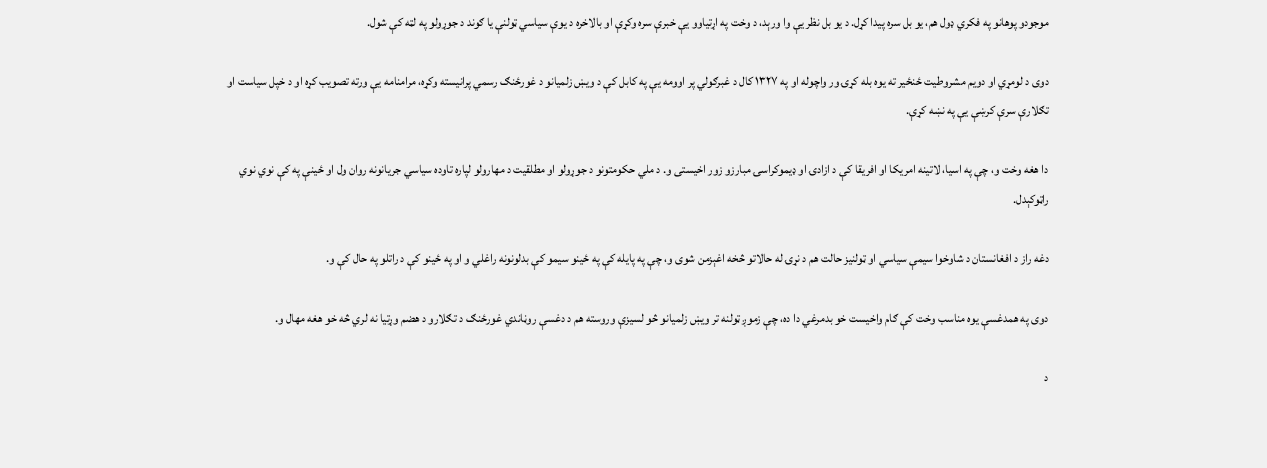موجودو پوهانو په فکري ډول هم، یو بل سره پيدا کړل. د يو بل نظر یې وا ورېد، د وخت په اړتياوو يې خبرې سره وکړې او بالاخره د يوې سياسي ټولنې يا ګوند د جوړولو په لټه کې شول.

دوی د لومړي او دویم مشروطیت ځنځير ته يوه بله کړۍ ور واچوله او په ۱۳۲۷ کال د غبرګولي پر اوومه يې په کابل کې د ويښ زلميانو د غورځنګ رسمي پرانیسته وکړه، مرامنامه يې ورته تصويب کړه او د خپل سياست او تګلارې سرې کرښې يې په نښه کړې.

دا هغه وخت و، چې په اسيا، لاتينه امريکا او افریقا کې د ازادۍ او ډيموکراسۍ مبارزو زور اخیستی و. د ملي حکومتونو د جوړولو او مطلقيت د مهارولو لپاره تاوده سياسي جريانونه روان ول او ځينې په کې نوي نوي راټوکېدل.

دغه راز د افغانستان د شاوخوا سيمې سياسي او ټولنيز حالت هم د نړۍ له حالاتو څخه اغېزمن شوی و، چې په پايله کې په ځينو سيمو کې بدلونونه راغلي و او په ځينو کې د راتلو په حال کې و.

دوی په همدغسې يوه مناسب وخت کې ګام واخيست خو بدمرغي دا ده، چې زموږ ټولنه تر ويښ زلميانو څو لسيزې وروسته هم د دغسې روڼاندي غورځنګ د تګلارو د هضم وړتيا نه لري څه خو هغه مهال و.

د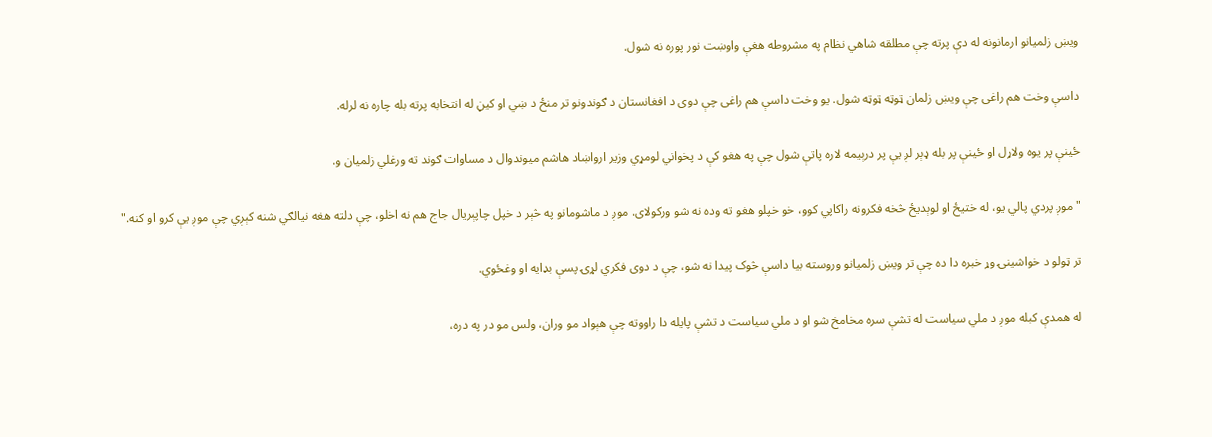ويښ زلمیانو ارمانونه له دې پرته چې مطلقه شاهي نظام په مشروطه هغې واوښت نور پوره نه شول.

داسې وخت هم راغی چې ويښ زلمان ټوټه ټوټه شول. يو وخت داسې هم راغی چې دوی د افغانستان د ګوندونو تر منځ د ښي او کیڼ له انتخابه پرته بله چاره نه لرله.

ځينې پر يوه ولاړل او ځينې پر بله ډېر لږ يې پر درېيمه لاره پاتې شول چې په هغو کې د پخواني لومړي وزير ارواښاد هاشم ميوندوال د مساوات ګوند ته ورغلي زلميان و.

"موږ پردي پالي يو، له ختيځ او لوېديځ څخه فکرونه راکاپي کوو، خو خپلو هغو ته وده نه شو ورکولای. موږ د ماشومانو په څېر د خپل چاپېريال جاج هم نه اخلو، چې دلته هغه نيالګي شنه کېږي چې موږ يې کرو او کنه."

تر ټولو د خواشينۍ وړ خبره دا ده چې تر ويښ زلميانو وروسته بيا داسې څوک پيدا نه شو، چې د دوی فکري لړۍ پسې بډايه او وغځوي.

له همدې کبله موږ د ملي سیاست له تشې سره مخامخ شو او د ملي سياست د تشې پايله دا راووته چې هېواد مو وران، ولس مو در په دره،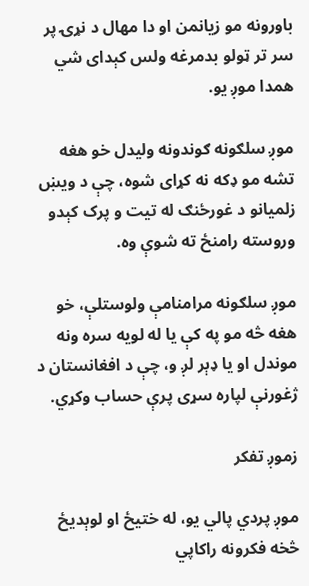باورونه مو زيانمن او دا مهال د نړۍ پر سر تر ټولو بدمرغه ولس کېدای شي همدا موږ يو.

موږ سلګونه ګوندونه وليدل خو هغه تشه مو ډکه نه کړای شوه، چې د ويښ زلميانو د غورځنګ له تيت و پرک کېدو وروسته رامنځ ته شوې وه.

موږ سلګونه مرامنامې ولوستلې، خو هغه څه مو په کې يا له لويه سره ونه موندل او يا ډېر لږ و، چې د افغانستان د ژغورنې لپاره سړی پرې حساب وکړي.

زموږ تفکر

موږ پردي پالي يو، له ختيځ او لوېديځ څخه فکرونه راکاپي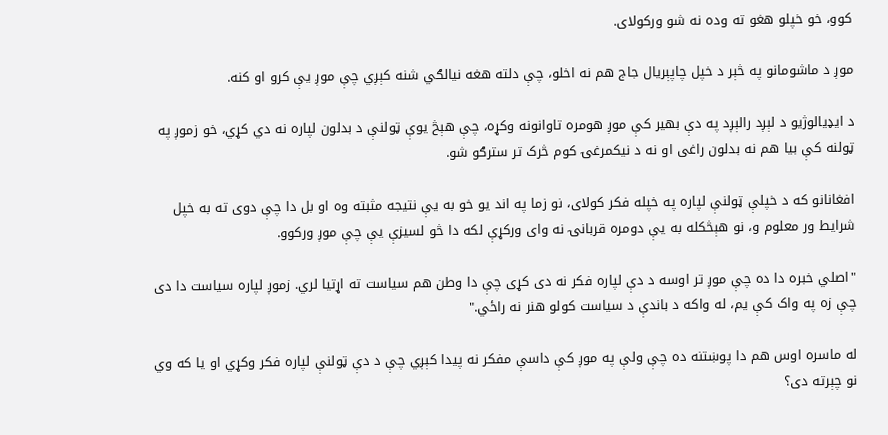کوو، خو خپلو هغو ته وده نه شو ورکولای.

موږ د ماشومانو په څېر د خپل چاپېريال جاج هم نه اخلو، چې دلته هغه نيالګي شنه کېږي چې موږ يې کرو او کنه.

د ايډيالوژيو د لېږد رالېږد په دې بهير کې موږ هومره تاوانونه وکړه، چې هېڅ يوې ټولنې د بدلون لپاره نه دي کړي، خو زموږ په ټولنه کې بيا هم نه بدلون راغی او نه د نيکمرغۍ کوم څرک تر سترګو شو.

افغانانو که د خپلې ټولنې لپاره په خپله فکر کولای، نو زما په اند يو خو به يې نتيجه مثبته وه او بل دا چې دوی ته به خپل شرايط ور معلوم و، نو هېڅکله به يې دومره قربانۍ نه وای ورکړې لکه دا څو لسيزې يې چې موږ ورکوو.

"اصلي خبره دا ده چې موږ تر اوسه د دې لپاره فکر نه دی کړی چې دا وطن هم سياست ته اړتيا لري. زموږ لپاره سياست دا دی چې زه په واک کې يم، له واکه د باندې د سياست کولو هنر نه راځي."

له ماسره اوس هم دا پوښتنه ده چې ولې په موږ کې داسې مفکر نه پيدا کېږي چې د دې ټولنې لپاره فکر وکړي او يا که وي نو چېرته دی؟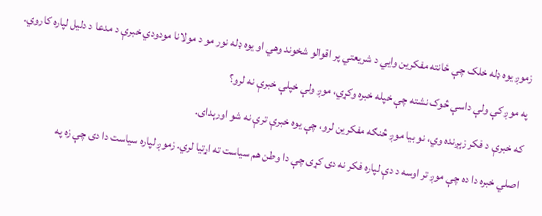زموږ يوه ډله خلک چې ځانته مفکرین وايي د شريعتي پر اقوالو شخوند وهي او يوه ډله نور مو د مولانا مودودي خبرې د مدعا د دليل لپاره کاروي.

په موږ کې ولې داسې څوک نشته چې خپله خبره وکړي، موږ ولې خپلې خبرې نه لرو؟

که خبرې د فکر زېږنده وي، نو بيا موږ څنګه مفکرين لرو، چې يوه خبرې ترې نه شو اورېدای.

اصلي خبره دا ده چې موږ تر اوسه د دې لپاره فکر نه دی کړی چې دا وطن هم سياست ته اړتيا لري. زموږ لپاره سياست دا دی چې زه په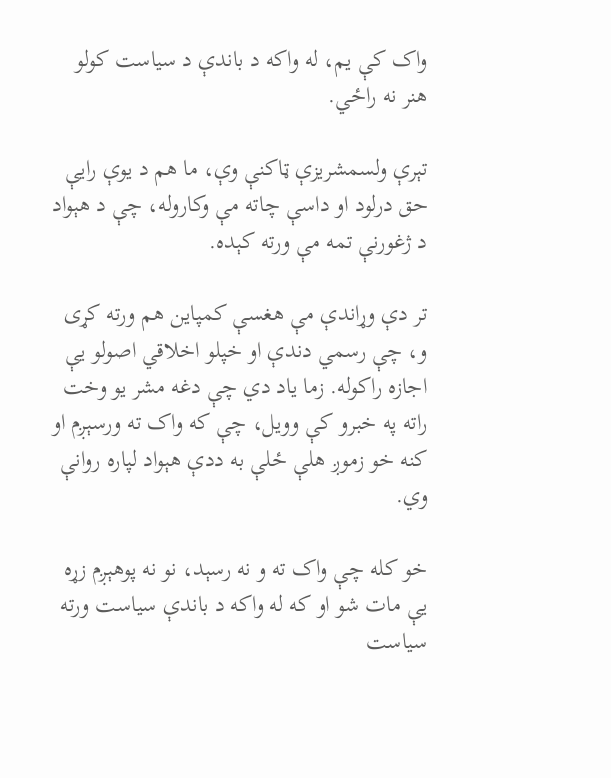واک کې يم، له واکه د باندې د سياست کولو هنر نه راځي.

تېرې ولسمشريزې ټاکنې وې، ما هم د يوې رايې حق درلود او داسې چاته مې وکاروله، چې د هېواد د ژغورنې تمه مې ورته کېده.

تر دې وړاندې مې هغسې کمپاين هم ورته کړی و، چې رسمي دندې او خپلو اخلاقي اصولو يې اجازه راکوله. زما ياد دي چې دغه مشر يو وخت راته په خبرو کې وويل، چې که واک ته ورسېږم او کنه خو زموږ هلې ځلې به ددې هېواد لپاره روانې وي.

خو کله چې واک ته و نه رسېد، نو نه پوهېږم زړه يې مات شو او که له واکه د باندې سياست ورته سياست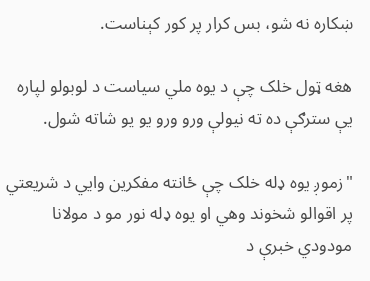ښکاره نه شو، بس کرار پر کور کېناست.

هغه ټول خلک چې د يوه ملي سياست د لوبولو لپاره يې سترګې ده ته نيولې ورو ورو يو يو شاته شول.

"زموږ يوه ډله خلک چې ځانته مفکرین وايي د شريعتي پر اقوالو شخوند وهي او يوه ډله نور مو د مولانا مودودي خبرې د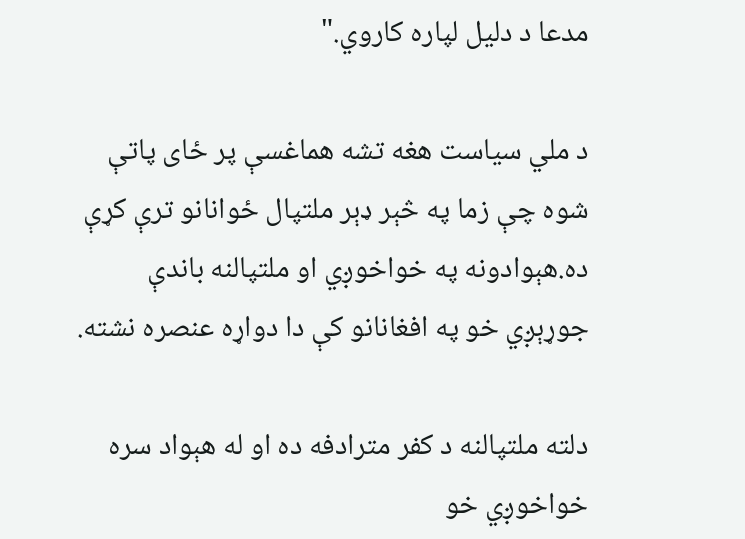مدعا د دليل لپاره کاروي."

د ملي سياست هغه تشه هماغسې پر ځای پاتې شوه چې زما په څېر ډېر ملتپال ځوانانو ترې کړې ده.هېوادونه په خواخوږي او ملتپالنه باندې جوړېږي خو په افغانانو کې دا دواړه عنصره نشته.

دلته ملتپالنه د کفر مترادفه ده او له هېواد سره خواخوږي خو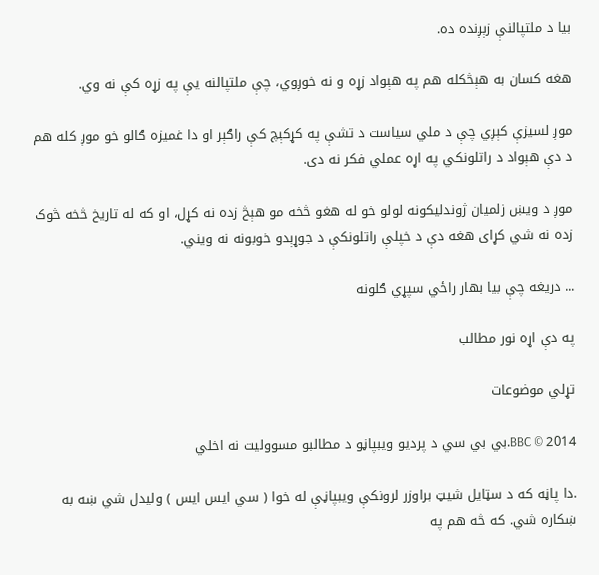بيا د ملتپالنې زېږنده ده.

هغه کسان به هېڅکله هم په هېواد زړه و نه خوږوي، چې ملتپالنه يې په زړه کې نه وي.

موږ لسيزې کېږي چې د ملي سياست د تشې په کړکېچ کې راګېر او دا غميزه ګالو خو موږ کله هم د دې هېواد د راتلونکي په اړه عملي فکر نه دی.

موږ د ویښ زلمیان ژوندلیکونه لولو خو له هغو څخه مو هېڅ زده نه کړل، او که له تاريخ څخه څوک زده نه شي کړای هغه دې د خپلې راتلونکې د جوړېدو خوبونه نه ويني.

... دريغه چې بيا بهار راځي سپړي ګلونه

په دې اړه نور مطالب

تړلي موضوعات

BBC © 2014.بي بي سي د پرديو ويبپاڼو د مطالبو مسووليت نه اخلي

.دا پاڼه که د سټايل شيټ براوزر لرونکې ويبپاڼې له خوا ( سي ايس ايس ) وليدل شي ښه به ښکاره شي. که څه هم په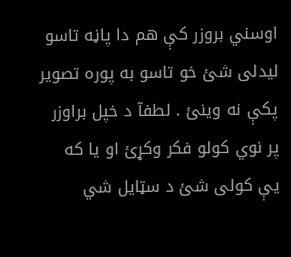اوسني بروزر کې هم دا پاڼه تاسو ليدلى شئ خو تاسو به پوره تصوير پکې نه وينئ . لطفآ د خپل براوزر پر نوي کولو فکر وکړئ او يا که يې کولى شئ د سټايل شي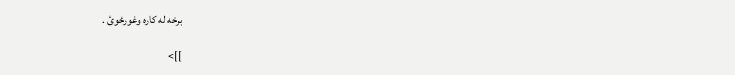برخه له کاره وغورځوئ .

]]>